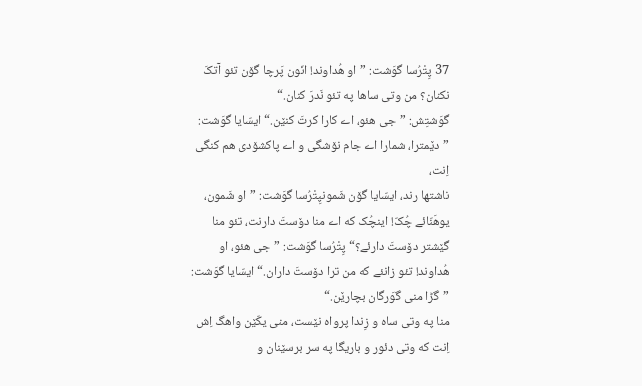37 پِتْرُسا گوَشت: ”او هُداوند! انّون پَرچا گۆن تئو آتکَ نکنان؟ من وتی ساها په تئو نَدرَ کنان.“
گوَشتِش: ”جی هئو، اے کارا کرتَ کنێن.“ ایسّایا گوَشت: ”دێمترا، شمارا اے جام نۆشگی و اے پاکشۆدی هم کنگی اِنت،
ناشتها رند، ایسّایا گۆن شَمونپِتْرُسا گوَشت: ”او شَمون، یوهَنّائے چُکّ! اینچُک که اے منا دۆستَ دارنت، تئو منا گێشتر دۆستَ دارئے؟“ پِتْرُسا گوَشت: ”جی هئو، او هُداوند! تئو زانئے که من ترا دۆستَ داران.“ ایسّایا گوَشت: ”گڑا منی گوَرگان بچارێن.“
منا په وتی ساه و زِندا پرواه نێست، منی یکّێن واهگ اِش اِنت که وتی دئور و باریگا په سر برسێنان و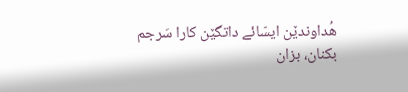هُداوندێن ایسّائے داتگێن کارا سَرجم بکنان، بزان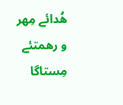هُدائے مِهر و رهمتئے مِستاگا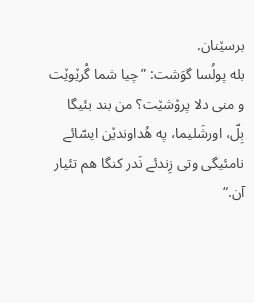برسێنان.
بله پولُسا گوَشت: ”چیا شما گْرێوێت و منی دلا پرۆشێت؟ من بند بئیگا بِلّ، اورشَلیما، په هُداوندێن ایسّائے نامئیگی وتی زِندئے نَدر کنگا هم تئیار آن.“